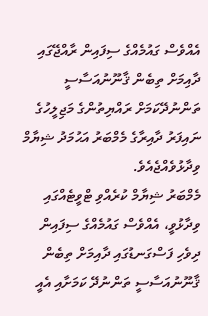އެއްވެސް ގައުމެއްގެ ސިފައިން ރާއްޖޭގައި ދާއިމަށް ތިބެން ޤާނޫނުއަސާސީ ތަންނުދޭކަމަށް ރައްޔިތުންގެ މަޖިލީހުގެ ނައިފަރު ދާއިރާގެ މެމްބަރު އަޙުމަދު ޝިޔާމް ވިދާޅުވެއްޖެއެވެ.
މެމްބަރު ޝިޔާމް ކުރެއްވި ޓްވީޓެއްގައި ވިދާޅުވީ، އެއްވެސް ގައުމެއްގެ ސިފައިން ދިވެހި ފަސްގަނޑުގައި ދާއިމަށް ތިބެން ޤާނޫނުއަސާސީ ތަންނުދޭ ކަމަށާއި އެއީ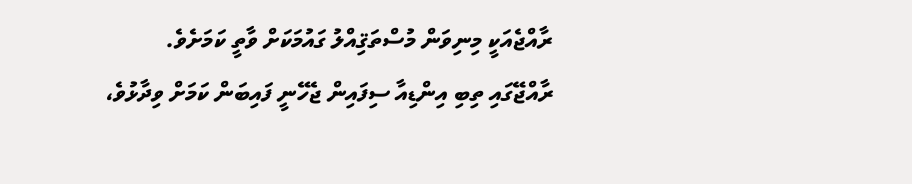ރާއްޖެއަކީ މިނިވަން މުސްތަޤިއްލު ގައުމަކަށް ވާތީ ކަމަށެވެ.
ރާއްޖޭގައި ތިބި އިންޑިއާ ސިފައިން ޖެހޭނީ ފައިބަން ކަމަށް ވިދާޅުވެ،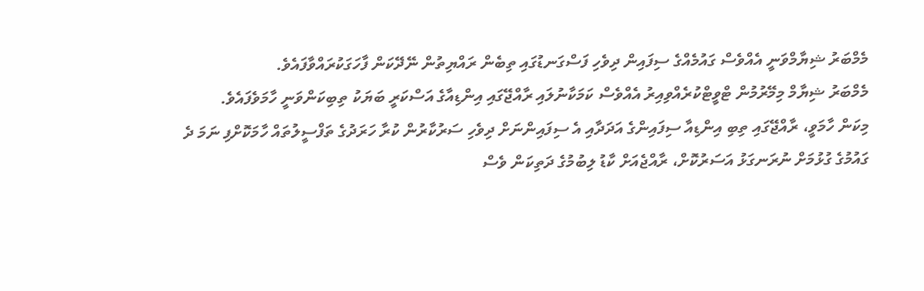މެމްބަރު ޝިޔާމްވަނީ އެއްވެސް ގައުމެއްގެ ސިފައިން ދިވެހި ފަސްގަނޑުގައި ތިބެން ރައްޔިތުން ނޭދޭކަން ފާހަގަކުރައްވާފައެވެ.
މެމްބަރު ޝިޔާމް މިމޭރުމުން ޓްވީޓްކުރެއްވިއިރު އެއްވެސް ކަމަކާނުލައި ރާއްޖޭގައި އިންޑިއާގެ އަސްކަރީ ބަޔަކު ތިބިކަންވަނީ ހާމަވެފައެވެ.
މިކަން ހާމަވީ، ރާއްޖޭގައި ތިބި އިންޑިއާ ސިފައިންގެ އަދަދާއި އެ ސިފައިންނަށް ދިވެހި ސަރުކާރުން ކުރާ ހަރަދުގެ ތަފްސީލުތައް ހާމަކޮށްފި ނަމަ ދެ ގައުމުގެ ގުޅުމަށް ނުރަނގަޅު އަސަރުކޮށް، ރާއްޖެއަށް ކާޑު ލިބުމުގެ ދަތިކަން ވެސް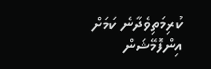ކުރިމަތިވެދާނެ ކަމަށް އިންފޮމޭޝަން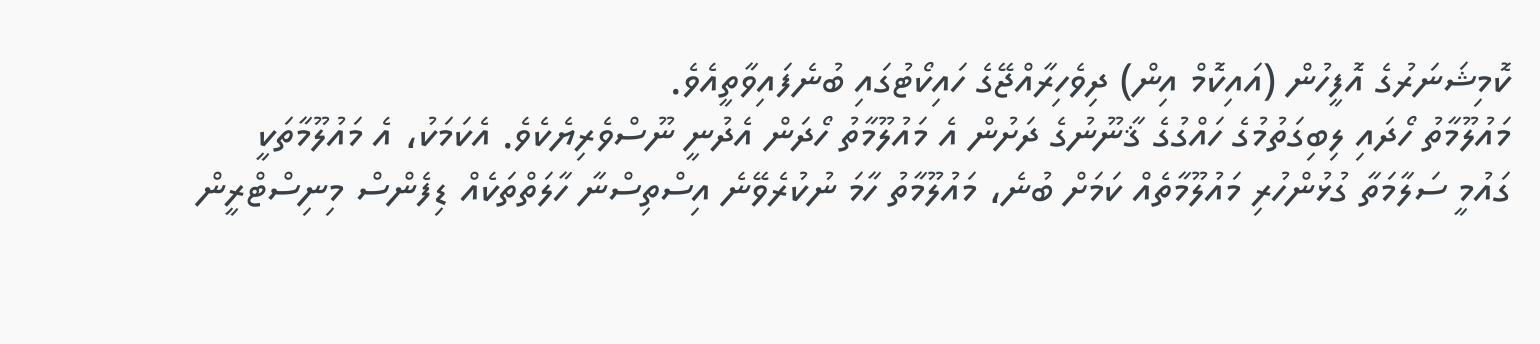ކޮމިޝަނަރުގެ އޮފީހުން (އައިކޮމް އިން) ދިވެހިރާއްޖޭގެ ހައިކޯޓުގައި ބުނެފައިވާތީއެވެ.
މައުލޫމާތު ހޯދައި ލިބިގަތުމުގެ ހައްގުގެ ޤާނޫނުގެ ދަށުން އެ މައުލޫމާތު ހޯދަން އެދުނީ ނޫސްވެރިޔެކެވެ. އެކަމަކު، އެ މައުލޫމާތަކީ ގައުމީ ސަލާމަތާ ގުޅުންހުރި މައުލޫމާތެއް ކަމަށް ބުނެ، މައުލޫމާތު ހާމަ ނުކުރެވޭނެ އިސްތިސްނާ ހާލަތްތަކެއް ޑިފެންސް މިނިސްޓްރީން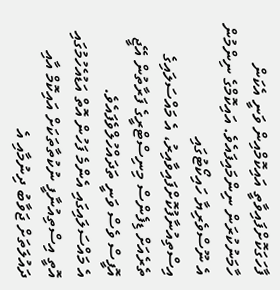ފާހަގަކޮށްފައިވާތީ އައިކޮމްއިން ވަނީ އެކަން ހާމަނުކުރަން ނިންމައިފައެވެ. އައިކޮމްގެ ނިންމުން އެ ނޫސްވެރިޔާ ހައިކޯޓުގައި އިސްތިއުނާފުކޮށްފައިވާއިރު، އެ މައްސަލައިގެ ތެރެއަށް ޑިފެންސް މިނިސްޓްރީގެ ފަރާތުން އޭޖީ އޮފީސް ވެސް ވަނީ ތަދައްހުލްވެފައެވެ.
އެ މައްސަލައިގައި އެންމެ ފަހުން އޮތް އަޑުއެހުމުގައި އޮތީ އިސްތިއުނާފީ ނުކުތާތަކަށް އައިކޮމް އާއި ދައުލަތަށް ޖަވާބު ދިނުމާއި އެ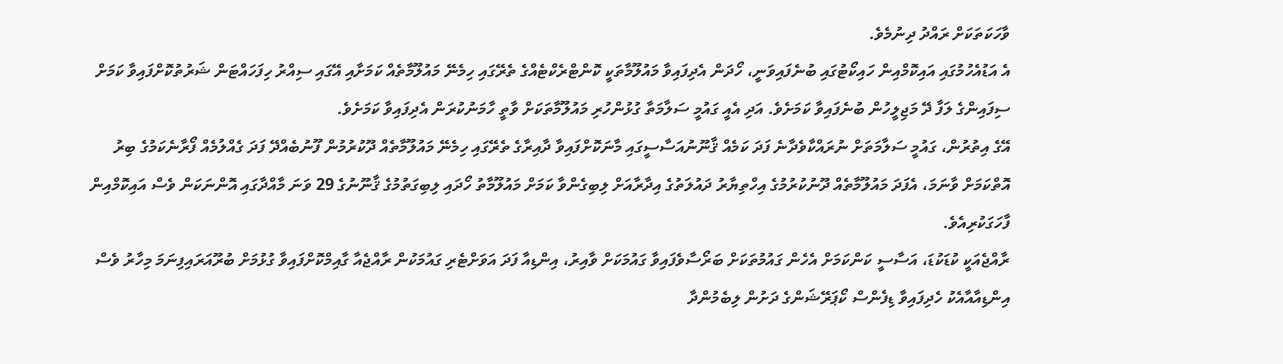ވާހަކަތަކަށް ރައްދު ދިނުމެވެ.
އެ އަޑުއެހުމުގައި އައިކޮމްއިން ހައިކޯޓުގައި ބުނެފައިވަނީ، ހޯދަން އެދިފައިވާ މައުލޫމާތަކީ ކޮންޓްރެކްޓެއްގެ ތެރޭގައި ހިމެނޭ މައުލޫމާތެއް ކަމަށާއި އޭގައި ސިއްރު ހިފަހައްޓަން ޝަރުތުކޮށްފައިވާ ކަމަށް ސިފައިންގެ ލަފާ ދޭ މަޖިލީހުން ބުނެފައިވާ ކަމަށެވެ. އަދި އެއީ ގައުމީ ސަލާމަތާ ގުޅުންހުރި މައުލޫމާތަކަށް ވާތީ ހާމަނުކުރަން އެދިފައިވާ ކަމަށެވެ.
އޭގެ އިތުރުން، ގައުމީ ސަލާމަތަށް ނުރައްކާވެދާނެ ފަދަ ކަމެއް ޤާނޫނުއަސާސީގައި މާނަކޮށްފައިވާ ދާއިރާގެ ތެރޭގައި ހިމެނޭ މައުލޫމާތެއް ދޫކުރުމުން ފޫނުބެއްދޭ ފަދަ ގެއްލުމެއް ފޯރާނެކަމުގެ ބިރު އޮތްކަމަށް ވާނަމަ، އެފަދަ މައުލޫމާތެއް ދޫނުކުރުމުގެ އިހްތިޔާރު ދައުލަތުގެ އިދާރާއަށް ލިބިގެންވާ ކަމަށް މައުލޫމާތު ހޯދައި ލިބިގަތުމުގެ ޤާނޫނުގެ 29 ވަނަ މާއްދާގައި އޮންނަކަން ވެސް އައިކޮމްއިން ފާހަގަކުރިއެވެ.
ރާއްޖެއަކީ ކުޑަކުޑަ، އަސާސީ ކަންކަމަށް އެހެން ގައުމުތަކަށް ބަރޯސާވެފައިވާ ގައުމަކަށް ވާއިރު، އިންޑިއާ ފަދަ އަވަށްޓެރި ގައުމަކުން ރާއްޖެއާ ގާއިމްކޮށްފައިވާ ގުޅުމަށް ބުރޫއަރައިފިނަމަ މިހާރު ވެސް އިންޑިއާއާއެކު ހެދިފައިވާ ޑިފެންސް ކޯޕަރޭޝަންގެ ދަށުން ލިބެމުންދާ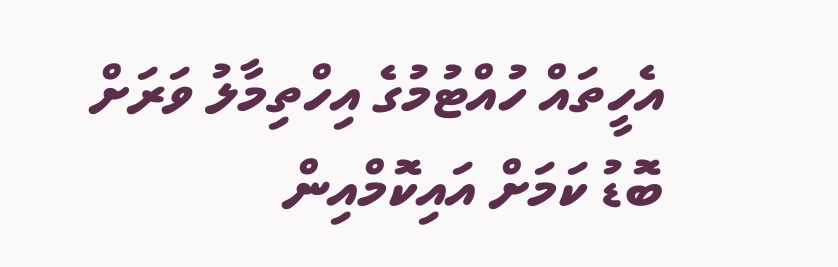އެހީތައް ހުއްޓުމުގެ އިހްތިމާލު ވަރަށް ބޮޑު ކަމަށް އައިކޮމްއިން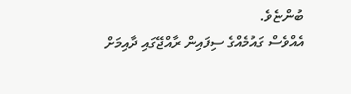ބުންޏެވެ.
އެއްވެސް ގައުމެއްގެ ސިފައިން ރާއްޖޭގައި ދާއިމަށް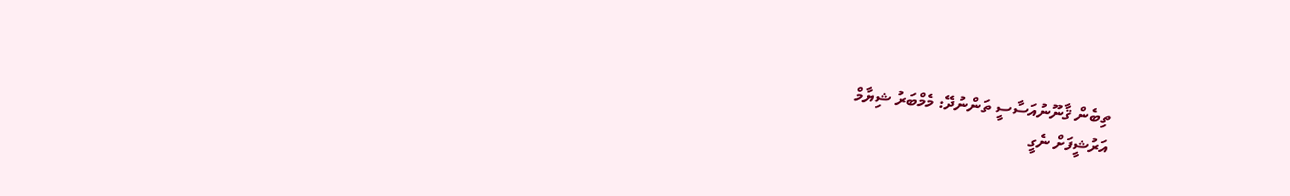ތިބެން ޤާނޫނުއަސާސީ ތަންނުދޭ: މެމްބަރު ޝިޔާމް
އަރުޝީފަށް ނެގީ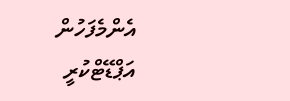އެންމެފަހުން އަޕްޑޭޓްކުރީ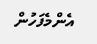އެންމެފަހުން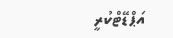އަޕްޑޭޓްކުރީ